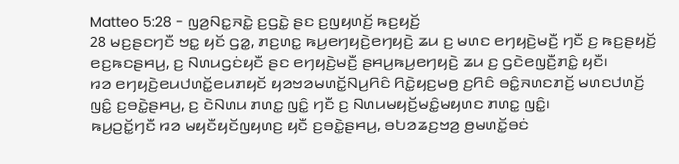Matteo 5:28 - ꤜꤤ꤬ꤡꤢ꤭ꤏꤢꤧ꤭ ꤢ꤬ꤞꤢꤧ꤭ ꤔꤢ ꤢ꤬ꤜꤟꤛꤢꤩ꤬ ꤒꤢ꤬ꤟꤢꤩ꤬
28 ꤗꤢ꤬ꤔꤢꤚꤢꤪ ꤠꤢ꤭ ꤟꤢꤩ ꤞꤤ꤭, ꤊꤢ꤬ꤛꤢ꤭ ꤒꤣ꤬ꤕꤚꤟꤢꤧ꤬ꤕꤚꤟꤢꤧ꤬ ꤘꤣ ꤢ꤬ ꤗꤛꤢ ꤕꤚꤟꤢꤧ꤬ꤗꤢꤪ꤬ ꤚꤢꤪ ꤢ꤬ ꤒꤢ꤬ꤔꤟꤢꤩ꤬ ꤕꤢ꤬ꤒꤢꤔꤌꤣ꤬, ꤢ꤬ ꤡꤛꤣꤞꤢꤦꤟꤢꤪ ꤔꤢ ꤕꤚꤟꤢꤧ꤬ꤗꤢꤪ꤬ ꤔꤌꤣ꤬ꤒꤣ꤬ꤕꤚꤟꤢꤧ꤬ ꤘꤣ ꤢ꤬ ꤞꤢꤧꤕꤜꤢꤪ꤬ꤊꤢꤨ꤭ ꤟꤢꤪ꤯
ꤙꤤ ꤕꤚꤟꤢꤧ꤬ꤕꤣꤓꤛꤢꤩ꤭ꤕꤣꤊꤟꤢꤩ ꤟꤤꤠꤤꤗꤛꤢꤩ꤭ꤡꤣ꤬ꤖꤢꤨ ꤖꤢꤧ꤭ꤟꤢ꤬ꤗꤥ꤬ ꤢ꤬ꤖꤢꤨ ꤋꤢꤨ꤭ꤏꤛꤢꤊꤢꤩ꤬ ꤗꤛꤢꤓꤛꤢꤩ꤬ ꤜꤢꤨ꤭ ꤢ꤬ꤋꤢꤧ꤭ꤔꤌꤣ꤬, ꤢ꤬ ꤢꤧꤡꤛꤣ ꤊꤛꤢ꤭ ꤜꤢꤨ꤭ ꤚꤢꤪ ꤢ꤬ ꤡꤛꤣꤗꤟꤢꤩ꤬ꤗꤢꤨ꤭ꤗꤟꤛꤢ ꤊꤛꤢ꤭ ꤜꤢꤨ꤭꤯
ꤒꤣ꤬ꤑꤢꤩ꤭ꤚꤢꤪ ꤙꤤ ꤗꤟꤢꤪꤟꤢꤩꤜꤟꤛꤢ꤬ ꤟꤢꤪ ꤢ꤬ꤋꤢꤧ꤭ꤔꤌꤣ꤬, ꤋꤝꤤꤘꤢ꤬ꤠꤤ꤬ ꤥ꤬ꤗꤛꤢꤩ꤭ꤋꤢꤦ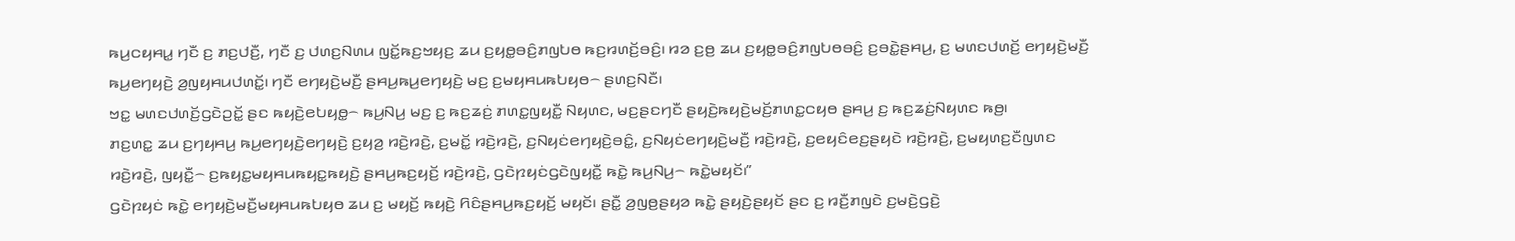ꤒꤣ꤬ꤍꤟꤌꤣ꤭ ꤚꤢꤪ ꤢ꤬ ꤊꤢ꤬ꤓꤢꤪ꤬, ꤚꤢꤪ ꤢ꤬ ꤓꤛꤢ꤬ꤡꤛꤣ ꤜꤢꤩ꤭ꤒꤢ꤬ꤠꤟꤢ꤬ ꤘꤣ ꤢ꤬ꤟꤥ꤭ꤋꤢꤨ꤬ꤊꤜꤝꤥ ꤒꤢ꤬ꤙꤛꤢꤩ꤬ꤋꤢꤨ꤬꤯ ꤙꤤ ꤢ꤬ꤥ꤬ ꤘꤣ ꤢ꤬ꤟꤥ꤭ꤋꤢꤨ꤬ꤊꤜꤝꤥꤋꤢꤨ꤬ ꤢ꤬ꤋꤢꤧ꤭ꤔꤌꤣ꤬, ꤢ꤬ ꤗꤛꤢꤓꤛꤢꤩ꤬ ꤕꤚꤟꤢꤧ꤬ꤗꤢꤪ꤬ ꤒꤣ꤬ꤕꤚꤟꤢꤧ꤬ ꤤ꤬ꤜꤟꤌꤣꤓꤛꤢꤩ꤭꤯ ꤚꤢꤪ ꤕꤚꤟꤢꤧ꤬ꤗꤢꤪ꤬ ꤔꤌꤣ꤬ꤒꤣ꤬ꤕꤚꤟꤢꤧ꤬ ꤗꤢ꤬ ꤢ꤬ꤗꤟꤌꤣꤒꤝꤟꤥ꤮ ꤔꤛꤢ꤬ꤡꤢꤪ꤯
ꤠꤢ꤭ ꤗꤛꤢꤓꤛꤢꤩ꤬ꤞꤢꤧꤑꤢꤩ꤭ ꤔꤢ ꤒꤟꤢꤧ꤬ꤕꤝꤟꤥ꤭꤮ ꤒꤣ꤬ꤡꤣ꤬ ꤗꤢ꤬ ꤢ꤬ ꤒꤢ꤬ꤘꤢꤦ꤬ ꤊꤛꤢ꤭ꤜꤟꤢꤪ꤭ ꤡꤟꤛꤢ, ꤗꤢ꤬ꤔꤢꤚꤢꤪ ꤔꤟꤢꤧ꤬ꤒꤟꤢꤧ꤬ꤗꤢꤩ꤬ꤊꤛꤢ꤭ꤍꤟꤥ ꤔꤌꤣ꤬ ꤢ꤬ ꤒꤢ꤬ꤘꤢꤦ꤬ꤡꤟꤛꤢ ꤒꤥ꤬꤯
ꤊꤢ꤬ꤛꤢ꤭ ꤘꤣ ꤢ꤬ꤚꤟꤌꤣ꤬ ꤒꤣ꤬ꤕꤚꤟꤢꤧ꤬ꤕꤚꤟꤢꤧ꤬ ꤢ꤬ꤟꤤ꤬ ꤙꤢꤧ꤬ꤙꤢꤧ꤬, ꤢ꤬ꤗꤢꤩ꤭ ꤙꤢꤧ꤬ꤙꤢꤧ꤬, ꤢ꤬ꤡꤟꤢꤦꤕꤚꤟꤢꤧ꤬ꤋꤢꤨ꤭, ꤢ꤬ꤡꤟꤢꤦꤕꤚꤟꤢꤧ꤬ꤗꤢꤪ꤬ ꤙꤢꤧ꤬ꤙꤢꤧ꤬, ꤢ꤬ꤕꤟꤢꤨꤕꤢ꤬ꤔꤟꤢꤧ ꤙꤢꤧ꤬ꤙꤢꤧ꤬, ꤢ꤬ꤗꤟꤛꤢ꤬ꤢꤪꤜꤛꤢ ꤙꤢꤧ꤬ꤙꤢꤧ꤬, ꤜꤟꤢꤪ꤭꤮ ꤢ꤬ꤒꤟꤢ꤭ꤗꤟꤌꤣꤒꤟꤢ꤭ꤒꤟꤢꤧ꤬ ꤔꤌꤣ꤬ꤒꤢ꤬ꤟꤢꤩ꤬ ꤙꤢꤧ꤬ꤙꤢꤧ꤬, ꤞꤢꤧꤐꤟꤢꤦꤞꤢꤧꤜꤟꤢꤪ꤭ ꤒꤢꤧ꤭ ꤒꤣ꤬ꤡꤣ꤬꤮ ꤒꤢꤧ꤭ꤗꤟꤢꤩ꤯”
ꤞꤢꤧꤐꤟꤢꤦ ꤒꤢꤧ꤭ ꤕꤚꤟꤢꤧ꤬ꤗꤢꤪ꤬ꤗꤟꤌꤣꤒꤝꤟꤥ ꤘꤣ ꤢ꤬ ꤗꤟꤢꤩ꤬ ꤒꤟꤢꤧ꤬ ꤖꤢꤨꤔꤌꤣ꤬ꤒꤢ꤬ꤟꤢꤩ꤬ ꤗꤟꤢꤩ꤯ ꤔꤢꤪ꤭ ꤤ꤬ꤜꤥ꤬ꤔꤟꤤ ꤒꤢꤧ꤭ ꤔꤟꤢꤧ꤬ꤔꤟꤢꤩ ꤔꤢ ꤢ꤬ ꤙꤢꤪ꤬ꤊꤜꤢꤧ ꤢ꤬ꤗꤢꤧ꤬ꤞꤢꤧ꤬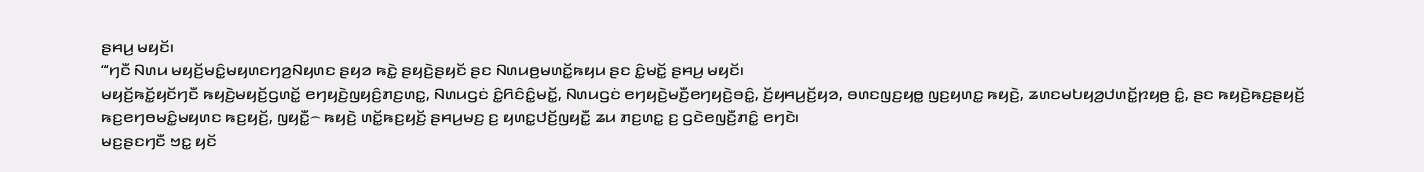ꤔꤌꤣ꤬ ꤗꤟꤢꤩ꤯
“‘ꤚꤢꤪ ꤡꤛꤣ ꤗꤟꤢꤩ꤬ꤗꤢꤨ꤭ꤗꤟꤛꤢꤚꤤ꤬ꤡꤟꤛꤢ ꤔꤟꤤ ꤒꤢꤧ꤭ ꤔꤟꤢꤧ꤬ꤔꤟꤢꤩ ꤔꤢ ꤡꤛꤣꤥ꤬ꤗꤛꤢꤩ꤭ꤒꤟꤣ ꤔꤢ ꤢꤨ꤭ꤗꤢꤩ꤭ ꤔꤌꤣ꤬ ꤗꤟꤢꤩ꤯
ꤗꤟꤢꤩ꤬ꤒꤢꤩ꤭ꤟꤢꤩꤚꤢꤪ ꤒꤟꤢꤧ꤬ꤗꤟꤢꤩ꤬ꤞꤛꤢꤩ꤭ ꤕꤚꤟꤢꤧ꤬ꤜꤟꤢꤨ꤬ꤊꤢ꤬ꤛꤢ꤭, ꤡꤛꤣꤞꤢꤦ ꤢꤨ꤭ꤖꤢꤨꤢꤨ꤭ꤗꤢꤩ꤭, ꤡꤛꤣꤞꤢꤦ ꤕꤚꤟꤢꤧ꤬ꤗꤢꤪ꤬ꤕꤚꤟꤢꤧ꤬ꤋꤢꤨ꤭, ꤢꤩ꤬ꤟꤌꤣ꤬ꤢꤩ꤬ꤟꤤ, ꤋꤛꤢꤜꤢ꤬ꤟꤥ꤭ ꤜꤢ꤬ꤟꤛꤢ꤭ ꤒꤟꤢꤧ꤬, ꤘꤛꤢꤗꤝꤟꤤ꤬ꤓꤛꤢꤩ꤭ꤐꤟꤥ꤬ ꤢꤨ꤭, ꤔꤢ ꤒꤟꤢꤧ꤬ꤒꤢ꤬ꤔꤟꤢꤩ꤬ ꤒꤢ꤬ꤕꤚꤥꤗꤢꤨ꤭ꤗꤟꤛꤢ ꤒꤢ꤬ꤟꤢꤩ꤬, ꤜꤟꤢꤪ꤭꤮ ꤒꤟꤢꤧ꤬ ꤛꤢꤩ꤭ꤒꤢ꤬ꤟꤢꤩ꤬ ꤔꤌꤣ꤬ꤗꤢ꤬ ꤢ꤬ ꤟꤛꤢ꤭ꤓꤢꤩ꤬ꤜꤟꤢꤪ꤭ ꤘꤣ ꤊꤢ꤬ꤛꤢ꤭ ꤢ꤬ ꤞꤢꤧꤕꤜꤢꤪ꤬ꤊꤢꤨ꤭ ꤕꤚꤢꤧ꤯
ꤗꤢ꤬ꤔꤢꤚꤢꤪ ꤠꤢ꤭ ꤟꤢꤩ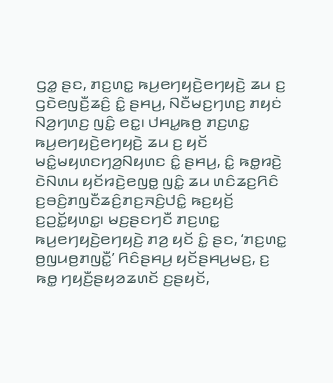ꤞꤤ꤭ ꤔꤢ, ꤊꤢ꤬ꤛꤢ꤭ ꤒꤣ꤬ꤕꤚꤟꤢꤧ꤬ꤕꤚꤟꤢꤧ꤬ ꤘꤣ ꤢ꤬ ꤞꤢꤧꤕꤜꤢꤪ꤬ꤘꤢꤨ꤬ ꤢꤨ꤭ ꤔꤌꤣ꤬, ꤡꤢꤪꤗꤢ꤬ꤚꤛꤢ꤬ ꤊꤟꤢꤦ ꤡꤤ꤬ꤚꤛꤢ꤬ ꤜꤢꤨ꤭ ꤕꤢ꤭꤯ ꤓꤌꤣ꤭ꤒꤥ꤬ ꤊꤢ꤬ꤛꤢ꤭ ꤒꤣ꤬ꤕꤚꤟꤢꤧ꤬ꤕꤚꤟꤢꤧ꤬ ꤘꤣ ꤢ꤬ ꤟꤢꤩ ꤗꤢꤨ꤭ꤗꤟꤛꤢꤚꤤ꤬ꤡꤟꤛꤢ ꤢꤨ꤭ ꤔꤌꤣ꤬, ꤢꤨ꤭ ꤒꤥ꤭ꤙꤢꤧ꤬ ꤢꤧꤡꤛꤣ ꤟꤢꤩꤙꤢꤧ꤬ꤕꤜꤥ꤭ ꤜꤢꤨ꤭ ꤘꤣ ꤛꤢꤨꤘꤢ꤬ꤖꤢꤨ ꤢ꤬ꤋꤢꤨ꤬ꤊꤜꤢꤪꤘꤢꤨ꤬ꤊꤢ꤬ꤏꤢꤨ꤬ꤓꤢꤨ꤭ ꤒꤢ꤬ꤟꤢꤩ꤬ ꤢ꤬ꤑꤢꤩ꤭ꤟꤛꤢ꤭꤯ ꤗꤢ꤬ꤔꤢꤚꤢꤪ ꤊꤢ꤬ꤛꤢ꤭ ꤒꤣ꤬ꤕꤚꤟꤢꤧ꤬ꤕꤚꤟꤢꤧ꤬ ꤊꤤ꤬ ꤟꤢꤩ ꤢꤨ꤭ ꤔꤢ, ‘ꤊꤢ꤬ꤛꤢ꤭ ꤥ꤬ꤜꤣꤥ꤬ꤊꤜꤢꤪ꤭’ ꤖꤢꤨꤔꤌꤣ꤬ ꤟꤢꤩꤔꤌꤣ꤬ꤗꤢ꤬, ꤢ꤬ ꤒꤥ꤭ ꤚꤟꤢꤪ꤬ꤔꤟꤤꤘꤛꤢꤩ ꤢ꤬ꤔꤟꤢꤩ,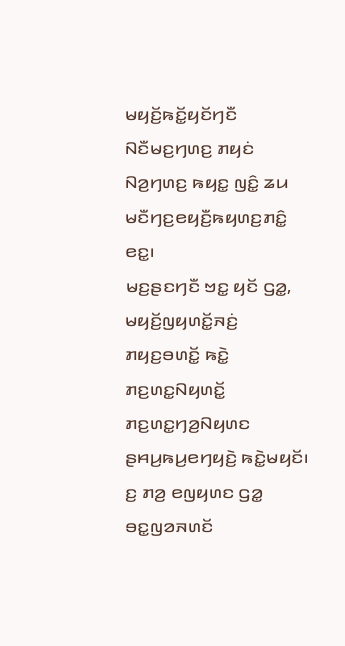ꤗꤟꤢꤩ꤬ꤒꤢꤩ꤭ꤟꤢꤩꤚꤢꤪ ꤡꤢꤪꤗꤢ꤬ꤚꤛꤢ꤬ ꤊꤟꤢꤦ ꤡꤤ꤬ꤚꤛꤢ꤬ ꤒꤟꤢ꤭ ꤜꤢꤨ꤭ ꤘꤣ ꤗꤢꤪꤚꤢ꤬ꤕꤟꤢꤪ꤬ꤒꤟꤛꤢ꤬ꤊꤢꤨ꤭ ꤕꤢ꤭꤯
ꤗꤢ꤬ꤔꤢꤚꤢꤪ ꤠꤢ꤭ ꤟꤢꤩ ꤞꤤ꤭, ꤗꤟꤢꤩ꤬ꤜꤟꤛꤢꤩ꤭ꤏꤢꤦ꤬ ꤊꤟꤢ꤬ꤋꤛꤢꤩ꤭ ꤒꤢꤧ꤭ ꤊꤢ꤬ꤛꤢ꤭ꤡꤟꤛꤢꤩ꤭ ꤊꤢ꤬ꤛꤢ꤭ꤚꤤ꤬ꤡꤟꤛꤢ ꤔꤌꤣ꤬ꤒꤣ꤬ꤕꤚꤟꤢꤧ꤬ ꤒꤢꤧ꤭ꤗꤟꤢꤩ꤯ ꤢ꤬ ꤊꤤ꤬ ꤕꤜꤟꤛꤢ ꤞꤤ꤭ ꤋꤢ꤭ꤜꤤꤏꤛꤢꤩ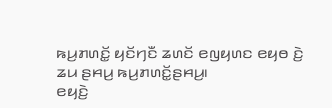ꤒꤣ꤬ꤊꤛꤢꤩ꤭ ꤟꤢꤩꤚꤢꤪ ꤘꤛꤢꤩ ꤕꤜꤟꤛꤢ ꤕꤟꤥ ꤢꤧ꤬ ꤘꤣ ꤔꤌꤣ꤬ ꤒꤣ꤬ꤊꤛꤢꤩ꤭ꤔꤌꤣ꤬꤯
ꤕꤟꤢꤧ꤬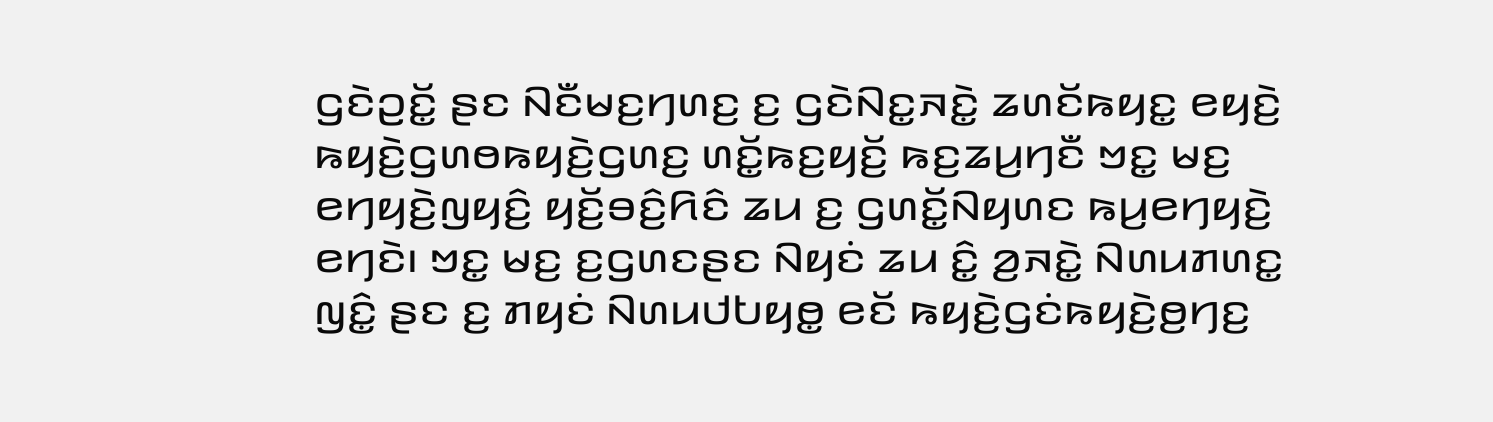ꤞꤢꤧꤑꤢꤩ꤭ ꤔꤢ ꤡꤢꤪꤗꤢ꤬ꤚꤛꤢ꤬ ꤢ꤬ ꤞꤢꤧꤡꤢ꤭ꤏꤢꤧ꤭ ꤘꤛꤢꤩꤒꤟꤢ꤭ ꤕꤟꤢꤧ꤬ ꤒꤟꤢꤧ꤬ꤞꤛꤥꤒꤟꤢꤧ꤬ꤞꤛꤢ꤬ ꤛꤢꤩ꤭ꤒꤢ꤬ꤟꤢꤩ꤬ ꤒꤢ꤬ꤘꤣ꤬ꤚꤢꤪ ꤠꤢ꤭ ꤗꤢ꤬ ꤕꤚꤟꤢꤧ꤬ꤜꤟꤢꤨ꤬ ꤟꤢꤩ꤬ꤋꤢꤨ꤬ꤖꤢꤨ ꤘꤣ ꤢ꤬ ꤞꤛꤢꤩ꤭ꤡꤟꤛꤢ ꤒꤣ꤬ꤕꤚꤟꤢꤧ꤬ ꤕꤚꤢꤧ꤯ ꤠꤢ꤭ ꤗꤢ꤬ ꤢ꤬ꤞꤛꤢꤔꤢ ꤡꤟꤢꤦ ꤘꤣ ꤢꤨ꤭ ꤤ꤬ꤏꤢꤧ꤭ ꤡꤛꤣꤊꤛꤢ꤭ ꤜꤢꤨ꤭ ꤔꤢ ꤢ꤬ ꤊꤟꤢꤦ ꤡꤛꤣꤓꤝꤟꤥ꤭ ꤕꤢꤩ ꤒꤟꤢꤧ꤬ꤞꤢꤦꤒꤟꤢꤧ꤬ꤥ꤬ꤚꤢ꤬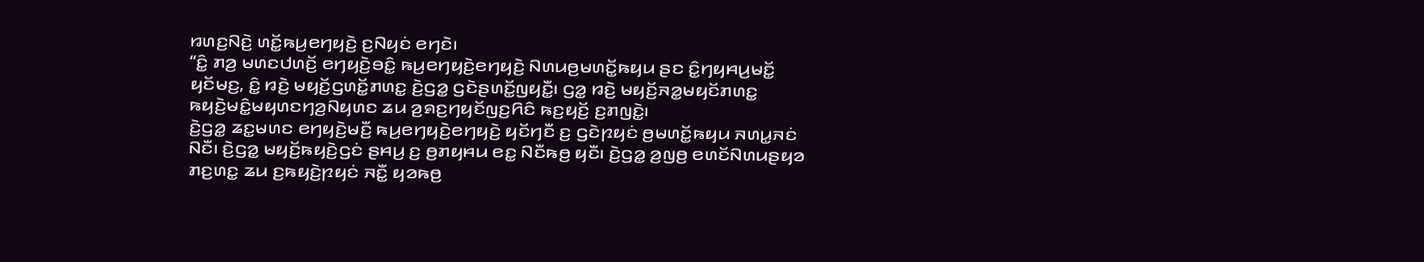ꤙꤛꤢ꤬ꤡꤢꤧ꤬ ꤛꤢꤩ꤭ꤒꤣ꤬ꤕꤚꤟꤢꤧ꤬ ꤢ꤬ꤡꤟꤢꤦ ꤕꤚꤢꤧ꤯
“ꤢꤨ꤭ ꤊꤤ꤬ ꤗꤛꤢꤓꤛꤢꤩ꤬ ꤕꤚꤟꤢꤧ꤬ꤋꤢꤨ꤭ ꤒꤣ꤬ꤕꤚꤟꤢꤧ꤬ꤕꤚꤟꤢꤧ꤬ ꤡꤛꤣꤥ꤬ꤗꤛꤢꤩ꤭ꤒꤟꤣ ꤔꤢ ꤢꤨ꤭ꤚꤟꤌꤣ꤬ꤗꤢꤩ꤭ ꤟꤢꤩꤗꤢ꤬, ꤢꤨ꤭ ꤙꤢꤧ꤬ ꤗꤟꤢꤩ꤬ꤞꤛꤢꤩ꤭ꤊꤛꤢ꤭ ꤢꤧ꤬ꤞꤤ꤭ ꤞꤢꤧꤔꤛꤢꤩ꤭ꤜꤟꤢꤪ꤭꤯ ꤞꤤ꤭ ꤙꤢꤧ꤬ ꤗꤟꤢꤩ꤬ꤏꤤ꤭ꤗꤟꤢꤩꤊꤛꤢ꤭ ꤒꤟꤢꤧ꤬ꤗꤢꤨ꤭ꤗꤟꤛꤢꤚꤤ꤬ꤡꤟꤛꤢ ꤘꤣ ꤤ꤬ꤎꤢ꤬ꤚꤟꤢꤩꤜꤢ꤬ꤖꤢꤨ ꤒꤢ꤬ꤟꤢꤩ꤬ ꤢ꤬ꤊꤜꤢꤧ꤭꤯
ꤢꤧ꤬ꤞꤤ꤭ ꤘꤢ꤭ꤗꤛꤢ ꤕꤚꤟꤢꤧ꤬ꤗꤢꤪ꤬ ꤒꤣ꤬ꤕꤚꤟꤢꤧ꤬ꤕꤚꤟꤢꤧ꤬ ꤟꤢꤩꤚꤢꤪ ꤢ꤬ ꤞꤢꤧꤐꤟꤢꤦ ꤥ꤬ꤗꤛꤢꤩ꤭ꤒꤟꤣ ꤏꤛꤣ꤭ꤏꤢꤦ ꤡꤢꤪ꤯ ꤢꤧ꤬ꤞꤤ꤭ ꤗꤟꤢꤩ꤬ꤒꤟꤢꤧ꤬ꤞꤢꤦ ꤔꤌꤣ꤬ ꤢ꤬ ꤥ꤬ꤊꤟꤌꤣ ꤕꤢ꤭ ꤡꤢꤪꤒꤥ꤬ ꤟꤢꤪ꤯ ꤢꤧ꤬ꤞꤤ꤭ ꤤ꤬ꤜꤥ꤬ ꤕꤛꤢꤩꤡꤛꤣꤔꤟꤤ ꤊꤢ꤬ꤛꤢ꤭ ꤘꤣ ꤢ꤬ꤒꤟꤢꤧ꤬ꤐꤟꤢꤦ ꤏꤢꤪ꤭ ꤟꤤꤒꤥ꤬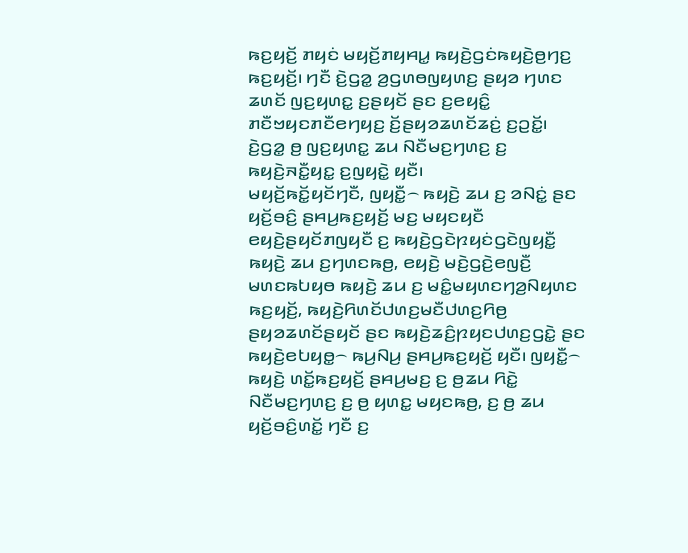ꤒꤢ꤬ꤟꤢꤩ꤬ ꤊꤟꤢꤦ ꤗꤟꤢꤩ꤬ꤊꤟꤌꤣ꤭ ꤒꤟꤢꤧ꤬ꤞꤢꤦꤒꤟꤢꤧ꤬ꤥ꤬ꤚꤢ꤬ ꤒꤢ꤬ꤟꤢꤩ꤬꤯ ꤚꤢꤪ ꤢꤧ꤬ꤞꤤ꤭ ꤤ꤬ꤞꤛꤥꤜꤟꤛꤢ꤬ ꤔꤟꤤ ꤚꤛꤢ ꤘꤛꤢꤩ ꤜꤢ꤬ꤟꤛꤢ꤭ ꤢ꤬ꤔꤟꤢꤩ ꤔꤢ ꤢ꤬ꤕꤟꤢꤨ꤭ ꤊꤢꤪꤠꤟꤢꤊꤢꤪꤕꤚꤟꤢ꤬ ꤢꤩ꤬ꤔꤟꤤꤘꤛꤢꤩꤘꤢꤦ꤬ ꤢ꤬ꤑꤢꤩ꤭꤯ ꤢꤧ꤬ꤞꤤ꤭ ꤥ꤬ ꤜꤢ꤬ꤟꤛꤢ꤭ ꤘꤣ ꤡꤢꤪꤗꤢ꤬ꤚꤛꤢ꤬ ꤢ꤬ ꤒꤟꤢꤧ꤬ꤏꤢꤪ꤭ꤟꤢ꤭ ꤢ꤬ꤜꤟꤢꤧ꤭ ꤟꤢꤪ꤯
ꤗꤟꤢꤩ꤬ꤒꤢꤩ꤭ꤟꤢꤩꤚꤢꤪ, ꤜꤟꤢꤪ꤭꤮ ꤒꤟꤢꤧ꤬ ꤘꤣ ꤢ꤬ ꤤꤡꤢꤦ꤭ ꤔꤢ ꤟꤢꤩ꤬ꤋꤢꤨ꤬ ꤔꤌꤣ꤬ꤒꤢ꤬ꤟꤢꤩ꤬ ꤗꤢ꤬ ꤗꤟꤢꤟꤢꤪ ꤕꤟꤢꤧ꤬ꤔꤟꤢꤩꤊꤜꤟꤢꤪ ꤢ꤬ ꤒꤟꤢꤧ꤬ꤞꤢꤧꤐꤟꤢꤦꤞꤢꤧꤜꤟꤢꤪ꤭ ꤒꤟꤢꤧ꤬ ꤘꤣ ꤢ꤬ꤚꤛꤢꤒꤥ꤬, ꤕꤟꤢꤧ꤬ ꤗꤢꤧ꤬ꤞꤢꤧ꤬ꤕꤜꤢꤪ꤬ ꤗꤛꤢꤒꤝꤟꤥ ꤒꤟꤢꤧ꤬ ꤘꤣ ꤢ꤬ ꤗꤢꤨ꤭ꤗꤟꤛꤢꤚꤤ꤬ꤡꤟꤛꤢ ꤒꤢ꤬ꤟꤢꤩ꤬, ꤒꤟꤢꤧ꤬ꤖꤛꤢꤩꤓꤛꤢ꤬ꤗꤢꤪꤓꤛꤢ꤬ꤖꤥ꤬ ꤔꤟꤤꤘꤛꤢꤩꤔꤟꤢꤩ ꤔꤢ ꤒꤟꤢꤧ꤬ꤘꤢꤨ꤬ꤐꤟꤢꤓꤛꤢ꤬ꤞꤢꤧ꤭ ꤔꤢ ꤒꤟꤢꤧ꤬ꤕꤝꤟꤥ꤭꤮ ꤒꤣ꤬ꤡꤣ꤬ ꤔꤌꤣ꤬ꤒꤢ꤬ꤟꤢꤩ꤬ ꤟꤢꤪ꤯ ꤜꤟꤢꤪ꤭꤮ ꤒꤟꤢꤧ꤬ ꤛꤢꤩ꤭ꤒꤢ꤬ꤟꤢꤩ꤬ ꤔꤌꤣ꤬ꤗꤢ꤬ ꤢ꤬ ꤥ꤬ꤘꤣ ꤖꤢꤧ꤭ ꤡꤢꤪꤗꤢ꤬ꤚꤛꤢ꤬ ꤢ꤬ ꤥ꤬ ꤟꤛꤢ꤭ ꤗꤟꤢꤒꤥ꤬, ꤢ꤬ ꤥ꤬ ꤘꤣ ꤟꤢꤩ꤬ꤋꤢꤨ꤬ꤛꤢꤩ꤭ ꤚꤢꤪ ꤢ꤬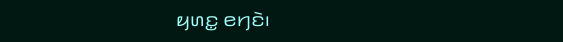ꤟꤛꤢ꤭ ꤕꤚꤢꤧ꤯